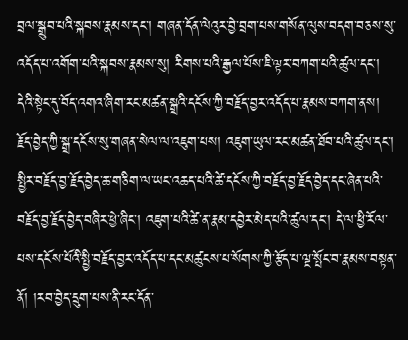བྲལ་སྒྲུབ་པའི་སྐབས་རྣམས་དང་། གཞན་དོན་ལེའུར་བྱེ་བྲག་པས་གསོན་ལུས་བདག་བཅས་སུ་འདོད་པ་འགོག་པའི་སྐབས་རྣམས་སུ། རིགས་པའི་རྒྱལ་པོས་ཇི་ལྟར་བཀག་པའི་ཚུལ་དང་། དེའི་སྟེང་དུ་བོད་འགའ་ཞིག་རང་མཚན་སྒྲའི་དངོས་ཀྱི་བརྗོད་བྱར་འདོད་པ་རྣམས་བཀག་ནས། རྗོད་བྱེད་ཀྱི་སྒྲ་དངོས་སུ་གཞན་སེལ་ལ་འཇུག་པས། འཇུག་ཡུལ་རང་མཚན་ཐོབ་པའི་ཚུལ་དང་། སྤྱིར་བརྗོད་བྱ་རྗོད་བྱེད་ཆ་གཅིག་ལ་ཡང་འཆད་པའི་ཚེ་དངོས་ཀྱི་བརྗོད་བྱ་རྗོད་བྱེད་དང་ཞེན་པའི་བརྗོད་བྱ་རྗོད་བྱེད་བཞིར་ཕྱེ་ཞིང་། འཇུག་པའི་ཚེ་ན་རྣམ་དབྱེར་མེད་པའི་ཚུལ་དང་། དེ་ལ་ཕྱི་རོལ་པས་དངོས་པོའི་སྤྱི་བརྗོད་བྱར་འདོད་པ་དང་མཚུངས་པ་སོགས་ཀྱི་རྩོད་པ་ལྔ་སྤོང་བ་རྣམས་བསྟན་ནོ། །རབ་བྱེད་དྲུག་པས་ནི་རང་དོན་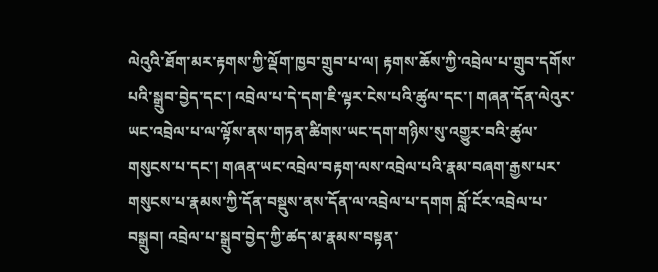ལེའུའི་ཐོག་མར་རྟགས་ཀྱི་ལྡོག་ཁྱབ་གྲུབ་པ་ལ། རྟགས་ཆོས་ཀྱི་འབྲེལ་པ་གྲུབ་དགོས་པའི་སྒྲུབ་བྱེད་དང་། འབྲེལ་པ་དེ་དག་ཇི་ལྟར་ངེས་པའི་ཚུལ་དང་། གཞན་དོན་ལེའུར་ཡང་འབྲེལ་པ་ལ་ལྟོས་ནས་གཏན་ཚིགས་ཡང་དག་གཉིས་སུ་འགྱུར་བའི་ཚུལ་གསུངས་པ་དང་། གཞན་ཡང་འབྲེལ་བརྟག་ལས་འབྲེལ་པའི་རྣམ་བཞག་རྒྱས་པར་གསུངས་པ་རྣམས་ཀྱི་དོན་བསྡུས་ནས་དོན་ལ་འབྲེལ་པ་དགག བློ་ངོར་འབྲེལ་པ་བསྒྲུབ། འབྲེལ་པ་སྒྲུབ་བྱེད་ཀྱི་ཚད་མ་རྣམས་བསྟན་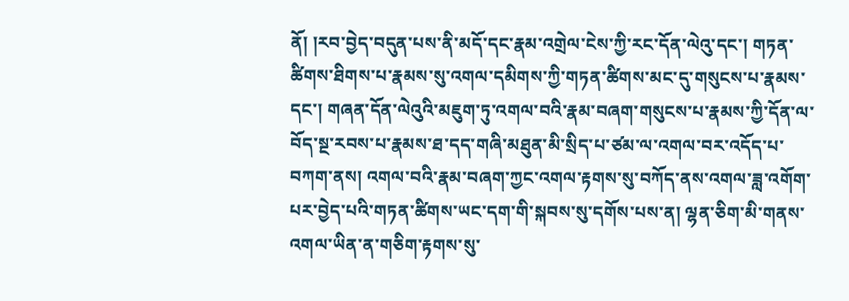ནོ། །རབ་བྱེད་བདུན་པས་ནི་མདོ་དང་རྣམ་འགྲེལ་ངེས་ཀྱི་རང་དོན་ལེའུ་དང་། གཏན་ཚིགས་ཐིགས་པ་རྣམས་སུ་འགལ་དམིགས་ཀྱི་གཏན་ཚིགས་མང་དུ་གསུངས་པ་རྣམས་དང་། གཞན་དོན་ལེའུའི་མཇུག་ཏུ་འགལ་བའི་རྣམ་བཞག་གསུངས་པ་རྣམས་ཀྱི་དོན་ལ་བོད་སྔ་རབས་པ་རྣམས་ཐ་དད་གཞི་མཐུན་མི་སྲིད་པ་ཙམ་ལ་འགལ་བར་འདོད་པ་བཀག་ནས། འགལ་བའི་རྣམ་བཞག་ཀྱང་འགལ་རྟགས་སུ་བཀོད་ནས་འགལ་ཟླ་འགོག་པར་བྱེད་པའི་གཏན་ཚིགས་ཡང་དག་གི་སྐབས་སུ་དགོས་པས་ན། ལྷན་ཅིག་མི་གནས་འགལ་ཡིན་ན་གཅིག་རྟགས་སུ་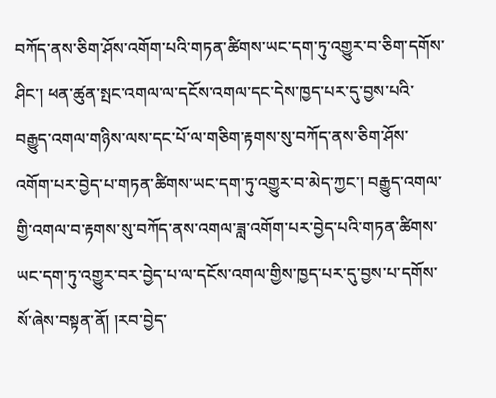བཀོད་ནས་ཅིག་ཤོས་འགོག་པའི་གཏན་ཚིགས་ཡང་དག་ཏུ་འགྱུར་བ་ཅིག་དགོས་ཤིང་། ཕན་ཚུན་སྤང་འགལ་ལ་དངོས་འགལ་དང་དེས་ཁྱད་པར་དུ་བྱས་པའི་བརྒྱུད་འགལ་གཉིས་ལས་དང་པོ་ལ་གཅིག་རྟགས་སུ་བཀོད་ནས་ཅིག་ཤོས་འགོག་པར་བྱེད་པ་གཏན་ཚིགས་ཡང་དག་ཏུ་འགྱུར་བ་མེད་ཀྱང་། བརྒྱུད་འགལ་གྱི་འགལ་བ་རྟགས་སུ་བཀོད་ནས་འགལ་ཟླ་འགོག་པར་བྱེད་པའི་གཏན་ཚིགས་ཡང་དག་ཏུ་འགྱུར་བར་བྱེད་པ་ལ་དངོས་འགལ་གྱིས་ཁྱད་པར་དུ་བྱས་པ་དགོས་སོ་ཞེས་བསྟན་ནོ། །རབ་བྱེད་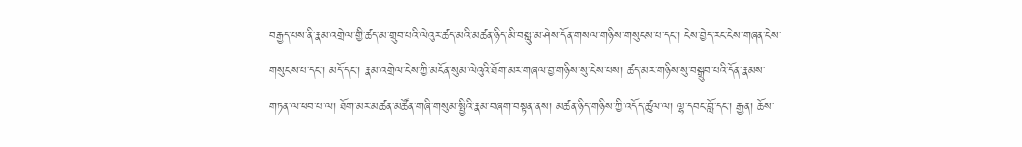བརྒྱད་པས་ནི་རྣམ་འགྲེལ་གྱི་ཚད་མ་གྲུབ་པའི་ལེའུར་ཚད་མའི་མཚན་ཉིད་མི་བསླུ་མ་ཤེས་དོན་གསལ་གཉིས་གསུངས་པ་དང་། ངེས་བྱེད་རང་ངེས་གཞན་ངེས་གསུངས་པ་དང་། མདོ་དང་། རྣམ་འགྲེལ་ངེས་ཀྱི་མངོན་སུམ་ལེའུའི་ཐོག་མར་གཞལ་བྱ་གཉིས་སུ་ངེས་པས། ཚད་མར་གཉིས་སུ་བསྒྲུབ་པའི་དོན་རྣམས་གཏན་ལ་ཕབ་པ་ལ། ཐོག་མར་མཚན་མཚོན་གཞི་གསུམ་སྤྱིའི་རྣམ་བཞག་བསྟན་ནས། མཚན་ཉིད་གཉིས་ཀྱི་འདོད་ཚུལ་ལ། ལྷ་དབང་བློ་དང་། རྒྱན། ཆོས་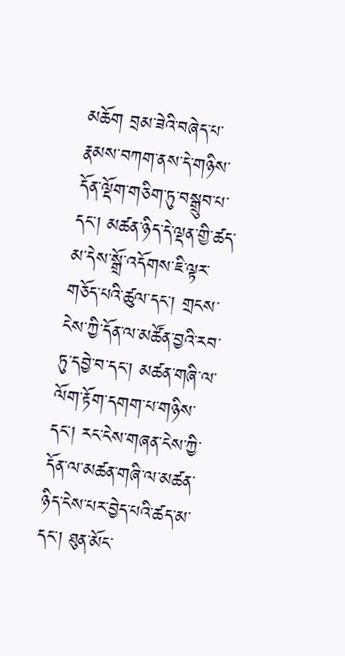མཆོག བྲམ་ཟེའི་བཞེད་པ་རྣམས་བཀག་ནས་དེ་གཉིས་དོན་ལྡོག་གཅིག་ཏུ་བསྒྲུབ་པ་དང་། མཚན་ཉིད་དེ་ལྡན་གྱི་ཚད་མ་དེས་སྒྲོ་འདོགས་ཇི་ལྟར་གཅོད་པའི་ཚུལ་དང་། གྲངས་ངེས་ཀྱི་དོན་ལ་མཚོན་བྱའི་རབ་ཏུ་དབྱེ་བ་དང་། མཚན་གཞི་ལ་ལོག་རྟོག་དགག་པ་གཉིས་དང་། རང་ངེས་གཞན་ངེས་ཀྱི་དོན་ལ་མཚན་གཞི་ལ་མཚན་ཉིད་ངེས་པར་བྱེད་པའི་ཚད་མ་དང་། ཐུན་མོང་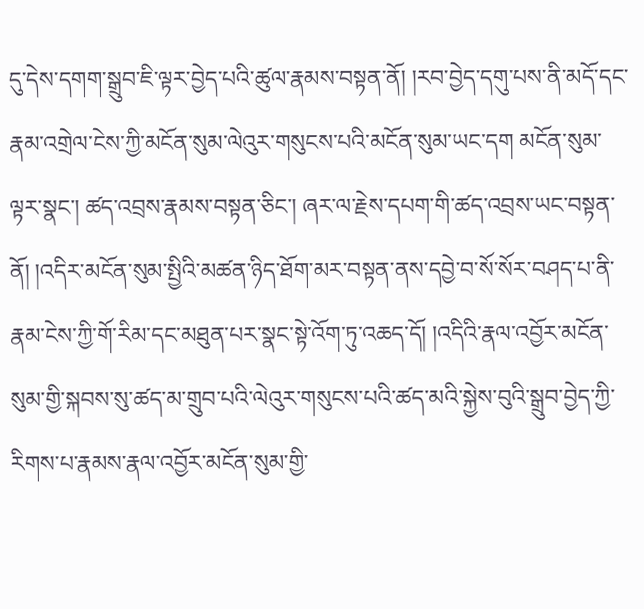དུ་དེས་དགག་སྒྲུབ་ཇི་ལྟར་བྱེད་པའི་ཚུལ་རྣམས་བསྟན་ནོ། །རབ་བྱེད་དགུ་པས་ནི་མདོ་དང་རྣམ་འགྲེལ་ངེས་ཀྱི་མངོན་སུམ་ལེའུར་གསུངས་པའི་མངོན་སུམ་ཡང་དག མངོན་སུམ་ལྟར་སྣང་། ཚད་འབྲས་རྣམས་བསྟན་ཅིང་། ཞར་ལ་རྗེས་དཔག་གི་ཚད་འབྲས་ཡང་བསྟན་ནོ། །འདིར་མངོན་སུམ་སྤྱིའི་མཚན་ཉིད་ཐོག་མར་བསྟན་ནས་དབྱེ་བ་སོ་སོར་བཤད་པ་ནི་རྣམ་ངེས་ཀྱི་གོ་རིམ་དང་མཐུན་པར་སྣང་སྟེ་འོག་ཏུ་འཆད་དོ། །འདིའི་རྣལ་འབྱོར་མངོན་སུམ་གྱི་སྐབས་སུ་ཚད་མ་གྲུབ་པའི་ལེའུར་གསུངས་པའི་ཚད་མའི་སྐྱེས་བུའི་སྒྲུབ་བྱེད་ཀྱི་རིགས་པ་རྣམས་རྣལ་འབྱོར་མངོན་སུམ་གྱི་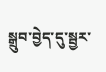སྒྲུབ་བྱེད་དུ་སྦྱར་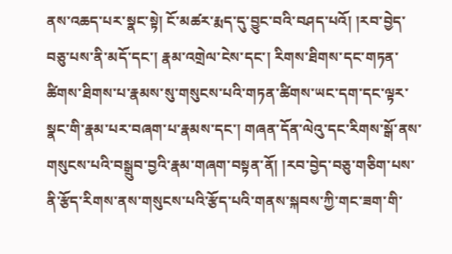ནས་འཆད་པར་སྣང་སྟེ། ངོ་མཚར་རྨད་དུ་བྱུང་བའི་བཤད་པའོ། །རབ་བྱེད་བཅུ་པས་ནི་མདོ་དང་། རྣམ་འགྲེལ་ངེས་དང་། རིགས་ཐིགས་དང་གཏན་ཚིགས་ཐིགས་པ་རྣམས་སུ་གསུངས་པའི་གཏན་ཚིགས་ཡང་དག་དང་ལྟར་སྣང་གི་རྣམ་པར་བཞག་པ་རྣམས་དང་། གཞན་དོན་ལེའུ་དང་རིགས་སྒོ་ནས་གསུངས་པའི་བསྒྲུབ་བྱའི་རྣམ་གཞག་བསྟན་ནོ། །རབ་བྱེད་བཅུ་གཅིག་པས་ནི་རྩོད་རིགས་ནས་གསུངས་པའི་རྩོད་པའི་གནས་སྐབས་ཀྱི་གང་ཟག་གི་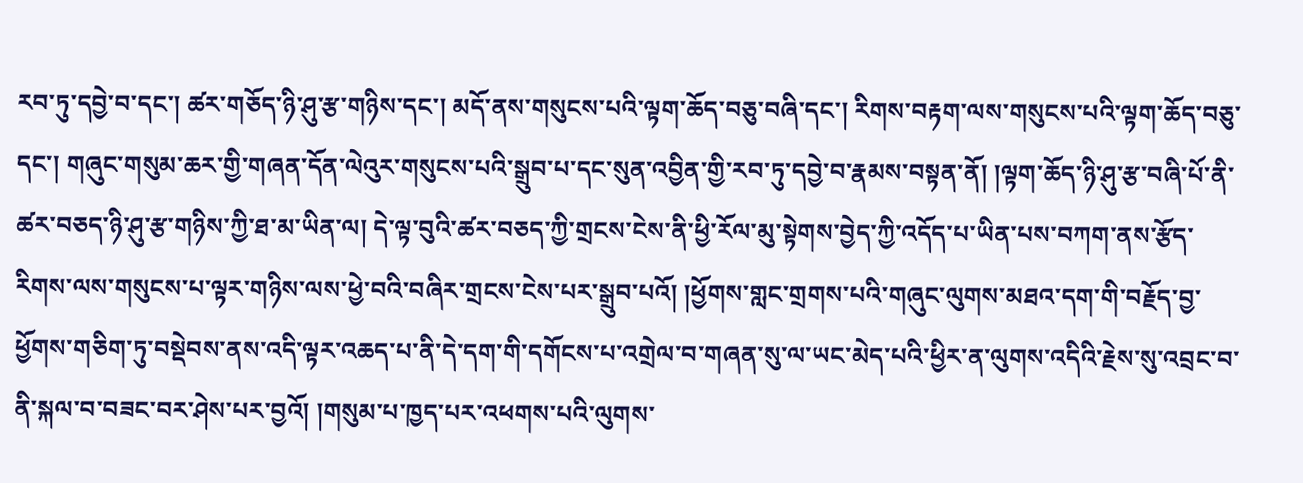རབ་ཏུ་དབྱེ་བ་དང་། ཚར་གཅོད་ཉི་ཤུ་རྩ་གཉིས་དང་། མདོ་ནས་གསུངས་པའི་ལྟག་ཆོད་བཅུ་བཞི་དང་། རིགས་བརྟག་ལས་གསུངས་པའི་ལྟག་ཆོད་བཅུ་དང་། གཞུང་གསུམ་ཆར་གྱི་གཞན་དོན་ལེའུར་གསུངས་པའི་སྒྲུབ་པ་དང་སུན་འབྱིན་གྱི་རབ་ཏུ་དབྱེ་བ་རྣམས་བསྟན་ནོ། །ལྟག་ཆོད་ཉི་ཤུ་རྩ་བཞི་པོ་ནི་ཚར་བཅད་ཉི་ཤུ་རྩ་གཉིས་ཀྱི་ཐ་མ་ཡིན་ལ། དེ་ལྟ་བུའི་ཚར་བཅད་ཀྱི་གྲངས་ངེས་ནི་ཕྱི་རོལ་མུ་སྟེགས་བྱེད་ཀྱི་འདོད་པ་ཡིན་པས་བཀག་ནས་རྩོད་རིགས་ལས་གསུངས་པ་ལྟར་གཉིས་ལས་ཕྱེ་བའི་བཞིར་གྲངས་ངེས་པར་སྒྲུབ་པའོ། །ཕྱོགས་གླང་གྲགས་པའི་གཞུང་ལུགས་མཐའ་དག་གི་བརྗོད་བྱ་ཕྱོགས་གཅིག་ཏུ་བསྡེབས་ནས་འདི་ལྟར་འཆད་པ་ནི་དེ་དག་གི་དགོངས་པ་འགྲེལ་བ་གཞན་སུ་ལ་ཡང་མེད་པའི་ཕྱིར་ན་ལུགས་འདིའི་རྗེས་སུ་འབྲང་བ་ནི་སྐལ་བ་བཟང་བར་ཤེས་པར་བྱའོ། །གསུམ་པ་ཁྱད་པར་འཕགས་པའི་ལུགས་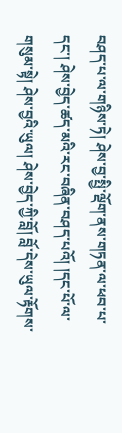བཤད་པ་ལ་གཉིས་ཏེ། ཤེས་བྱ་སྤྱི་ལྡོག་ནས་གཏན་ལ་ཕབ་པ་དང་། ཤེས་བྱེད་ཚད་མའི་རང་བཞིན་བཤད་པའོ། །དང་པོ་ལ་གསུམ་སྟེ། ཤེས་བྱའི་ཡུལ། ཤེས་བྱེད་ཀྱི་བློ། བློ་དེས་ཡུལ་རྟོགས་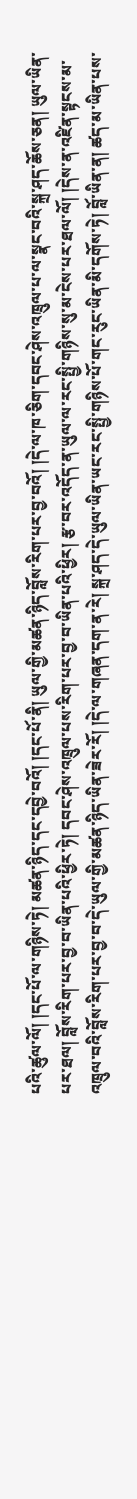པའི་ཚུལ་ལོ། །དང་པོ་ལ་གཉིས་ཏེ། མཚན་ཉིད་དང་དབྱེ་བའོ། །དང་པོ་ནི། ཡུལ་གྱི་མཚན་ཉིད་བློས་རིག་པར་བྱ་བའོ། །དེ་ལ་ཁ་ཅིག་དབང་ཤེས་འཁྲུལ་པ་ལ་སྣང་བའི་སྐྲ་ཤད་ཆོས་ཅན། ཡུལ་ཡིན་པར་ཐལ། བློས་རིག་པར་བྱ་བ་ཡིན་པའི་ཕྱིར་ཏེ། དབང་ཤེས་འཁྲུལ་པས་རིག་པར་བྱ་བ་ཡིན་པའི་ཕྱིར། རྩ་བར་འདོད་ན་ཡུལ་ལ་རང་སྤྱི་གཉིས་སུ་མ་ངེས་པར་ཐལ་ལོ། །དེས་ན་འཛིན་སྟངས་མ་འཁྲུལ་བའི་བློས་རིག་པར་བྱ་བ་དེ་ཡུལ་གྱི་མཚན་ཉིད་ཡིན་ཟེར་རོ། །དེ་ལ་གཞན་དག་ན་རེ། སྐྲ་ཤད་དེ་ཡུལ་ཡིན་ཡང་རང་སྤྱི་གཉིས་པོ་གང་རུང་ཡིན་མི་དགོས་ཏེ། བློ་ཡིན་ན། ཚད་མ་ཡིན་པས་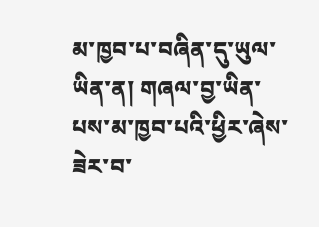མ་ཁྱབ་པ་བཞིན་དུ་ཡུལ་ཡིན་ན། གཞལ་བྱ་ཡིན་པས་མ་ཁྱབ་པའི་ཕྱིར་ཞེས་ཟེར་བ་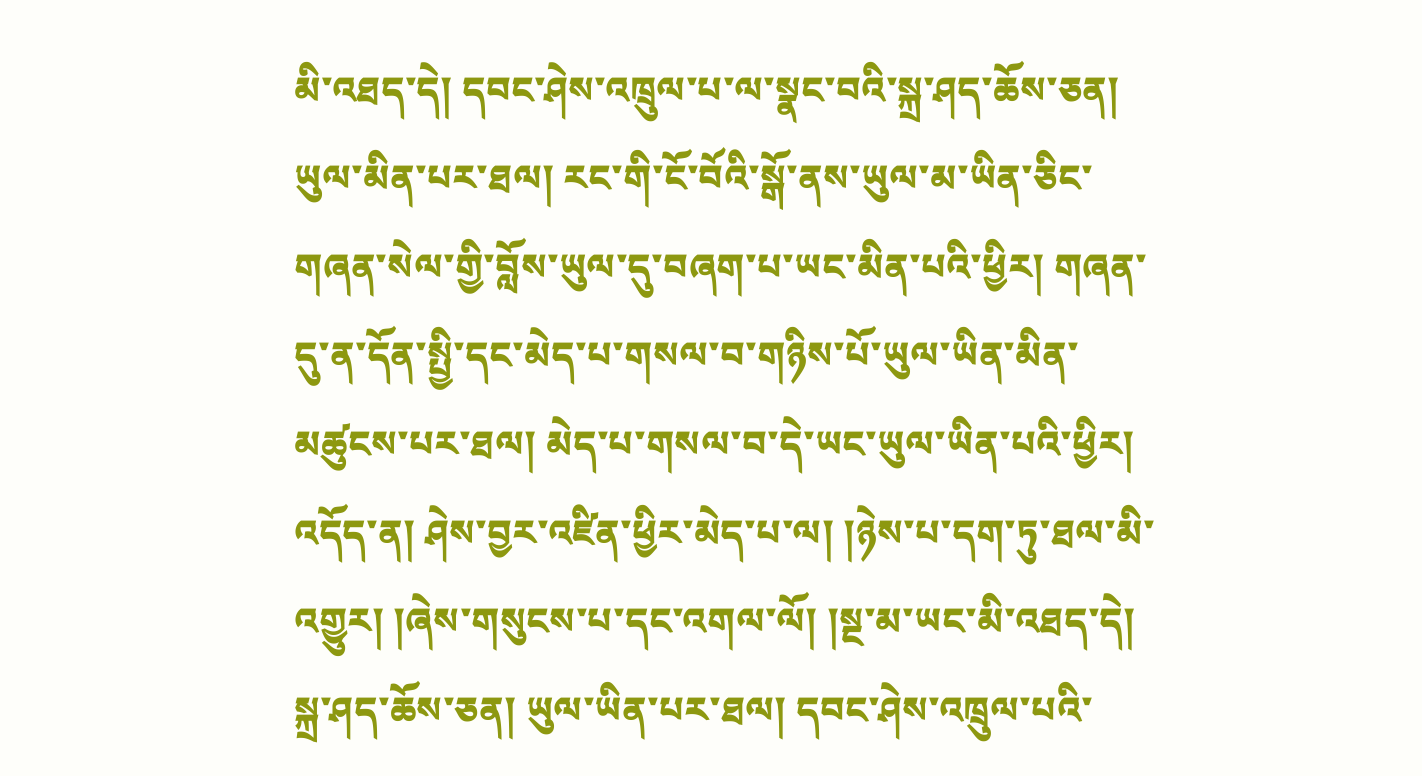མི་འཐད་དེ། དབང་ཤེས་འཁྲུལ་པ་ལ་སྣང་བའི་སྐྲ་ཤད་ཆོས་ཅན། ཡུལ་མིན་པར་ཐལ། རང་གི་ངོ་བོའི་སྒོ་ནས་ཡུལ་མ་ཡིན་ཅིང་གཞན་སེལ་གྱི་བློས་ཡུལ་དུ་བཞག་པ་ཡང་མིན་པའི་ཕྱིར། གཞན་དུ་ན་དོན་སྤྱི་དང་མེད་པ་གསལ་བ་གཉིས་པོ་ཡུལ་ཡིན་མིན་མཚུངས་པར་ཐལ། མེད་པ་གསལ་བ་དེ་ཡང་ཡུལ་ཡིན་པའི་ཕྱིར། འདོད་ན། ཤེས་བྱར་འཛིན་ཕྱིར་མེད་པ་ལ། །ཉེས་པ་དག་ཏུ་ཐལ་མི་འགྱུར། །ཞེས་གསུངས་པ་དང་འགལ་ལོ། །སྔ་མ་ཡང་མི་འཐད་དེ། སྐྲ་ཤད་ཆོས་ཅན། ཡུལ་ཡིན་པར་ཐལ། དབང་ཤེས་འཁྲུལ་པའི་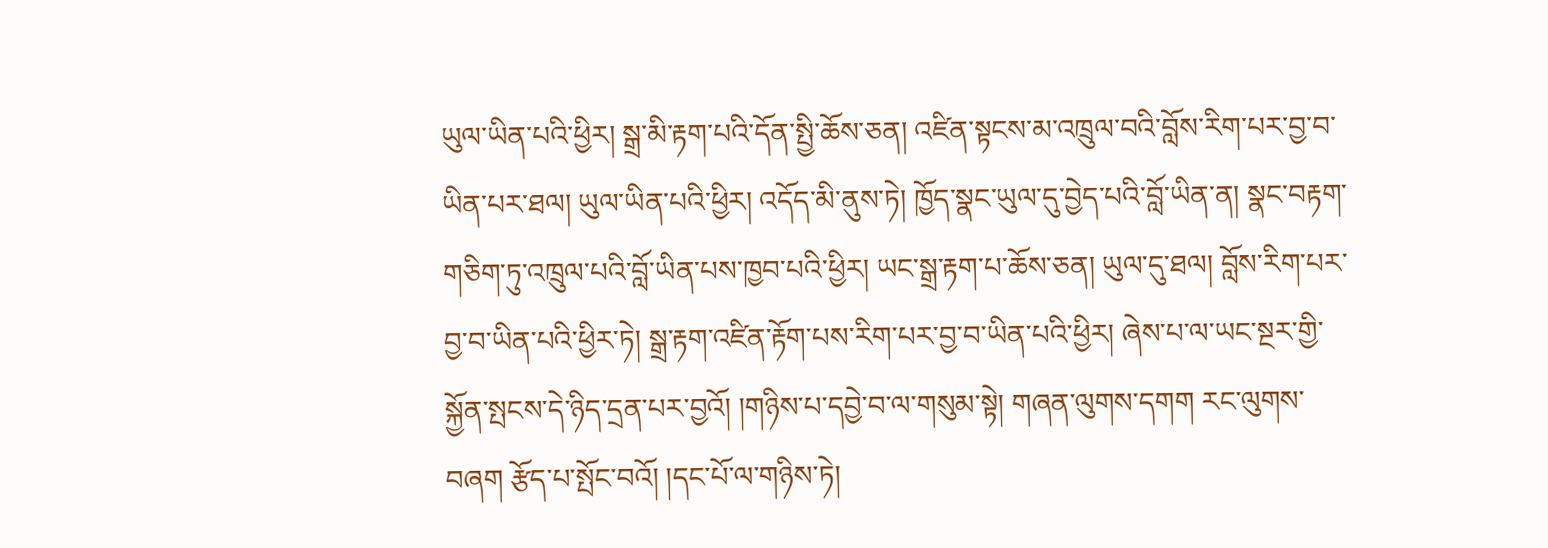ཡུལ་ཡིན་པའི་ཕྱིར། སྒྲ་མི་རྟག་པའི་དོན་སྤྱི་ཆོས་ཅན། འཛིན་སྟངས་མ་འཁྲུལ་བའི་བློས་རིག་པར་བྱ་བ་ཡིན་པར་ཐལ། ཡུལ་ཡིན་པའི་ཕྱིར། འདོད་མི་ནུས་ཏེ། ཁྱོད་སྣང་ཡུལ་དུ་བྱེད་པའི་བློ་ཡིན་ན། སྣང་བརྟག་གཅིག་ཏུ་འཁྲུལ་པའི་བློ་ཡིན་པས་ཁྱབ་པའི་ཕྱིར། ཡང་སྒྲ་རྟག་པ་ཆོས་ཅན། ཡུལ་དུ་ཐལ། བློས་རིག་པར་བྱ་བ་ཡིན་པའི་ཕྱིར་ཏེ། སྒྲ་རྟག་འཛིན་རྟོག་པས་རིག་པར་བྱ་བ་ཡིན་པའི་ཕྱིར། ཞེས་པ་ལ་ཡང་སྔར་གྱི་སྐྱོན་སྤངས་དེ་ཉིད་དྲན་པར་བྱའོ། །གཉིས་པ་དབྱེ་བ་ལ་གསུམ་སྟེ། གཞན་ལུགས་དགག རང་ལུགས་བཞག རྩོད་པ་སྤོང་བའོ། །དང་པོ་ལ་གཉིས་ཏེ།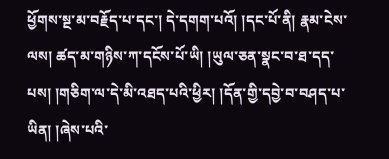ཕྱོགས་སྔ་མ་བརྗོད་པ་དང་། དེ་དགག་པའོ། །དང་པོ་ནི། རྣམ་ངེས་ལས། ཚད་མ་གཉིས་ཀ་དངོས་པོ་ཡི། །ཡུལ་ཅན་སྣང་བ་ཐ་དད་པས། །གཅིག་ལ་དེ་མི་འཐད་པའི་ཕྱིར། །དོན་གྱི་དབྱེ་བ་བཤད་པ་ཡིན། །ཞེས་པའི་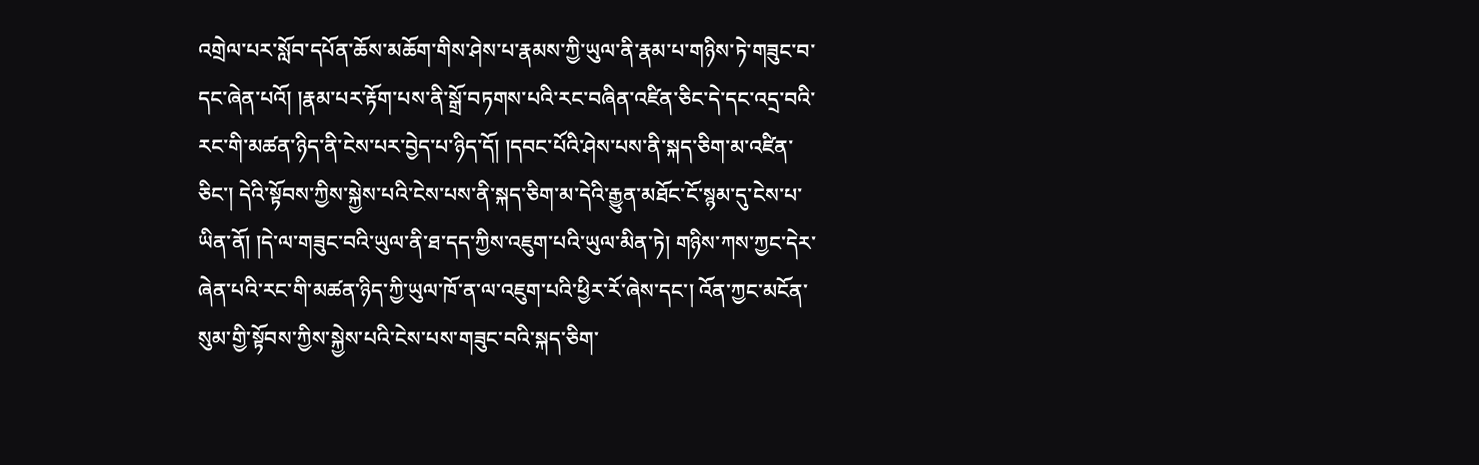འགྲེལ་པར་སློབ་དཔོན་ཆོས་མཆོག་གིས་ཤེས་པ་རྣམས་ཀྱི་ཡུལ་ནི་རྣམ་པ་གཉིས་ཏེ་གཟུང་བ་དང་ཞེན་པའོ། །རྣམ་པར་རྟོག་པས་ནི་སྒྲོ་བཏགས་པའི་རང་བཞིན་འཛིན་ཅིང་དེ་དང་འདྲ་བའི་རང་གི་མཚན་ཉིད་ནི་ངེས་པར་བྱེད་པ་ཉིད་དོ། །དབང་པོའི་ཤེས་པས་ནི་སྐད་ཅིག་མ་འཛིན་ཅིང་། དེའི་སྟོབས་ཀྱིས་སྐྱེས་པའི་ངེས་པས་ནི་སྐད་ཅིག་མ་དེའི་རྒྱུན་མཐོང་ངོ་སྙམ་དུ་ངེས་པ་ཡིན་ནོ། །དེ་ལ་གཟུང་བའི་ཡུལ་ནི་ཐ་དད་ཀྱིས་འཇུག་པའི་ཡུལ་མིན་ཏེ། གཉིས་ཀས་ཀྱང་དེར་ཞེན་པའི་རང་གི་མཚན་ཉིད་ཀྱི་ཡུལ་ཁོ་ན་ལ་འཇུག་པའི་ཕྱིར་རོ་ཞེས་དང་། འོན་ཀྱང་མངོན་སུམ་གྱི་སྟོབས་ཀྱིས་སྐྱེས་པའི་ངེས་པས་གཟུང་བའི་སྐད་ཅིག་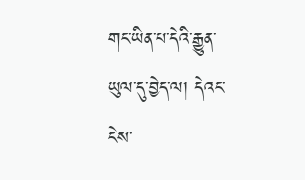གང་ཡིན་པ་དེའི་རྒྱུན་ཡུལ་དུ་བྱེད་ལ། དེའང་ངེས་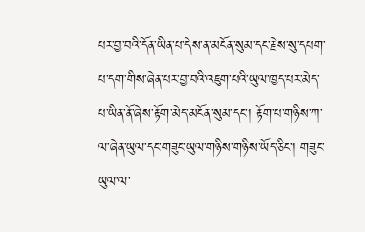པར་བྱ་བའི་དོན་ཡིན་པ་དེས་ན་མངོན་སུམ་དང་རྗེས་སུ་དཔག་པ་དག་གིས་ཞེན་པར་བྱ་བའི་འཇུག་པའི་ཡུལ་ཁྱད་པར་མེད་པ་ཡིན་ནོ་ཞེས་རྟོག་མེད་མངོན་སུམ་དང་། རྟོག་པ་གཉིས་ཀ་ལ་ཞེན་ཡུལ་དང་གཟུང་ཡུལ་གཉིས་གཉིས་ཡོད་ཅིང་། གཟུང་ཡུལ་ལ་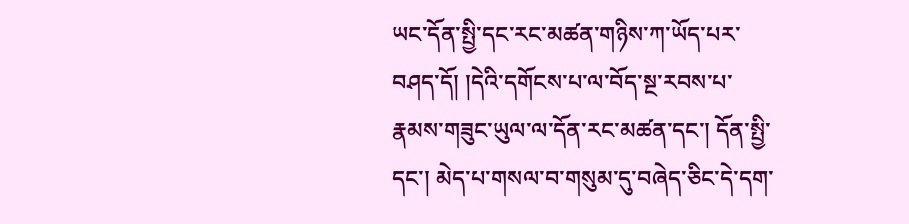ཡང་དོན་སྤྱི་དང་རང་མཚན་གཉིས་ཀ་ཡོད་པར་བཤད་དོ། །དེའི་དགོངས་པ་ལ་བོད་སྔ་རབས་པ་རྣམས་གཟུང་ཡུལ་ལ་དོན་རང་མཚན་དང་། དོན་སྤྱི་དང་། མེད་པ་གསལ་བ་གསུམ་དུ་བཞེད་ཅིང་དེ་དག་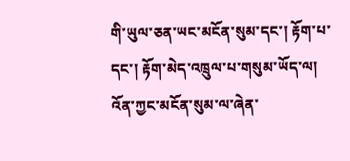གི་ཡུལ་ཅན་ཡང་མངོན་སུམ་དང་། རྟོག་པ་དང་། རྟོག་མེད་འཁྲུལ་པ་གསུམ་ཡོད་ལ། འོན་ཀྱང་མངོན་སུམ་ལ་ཞེན་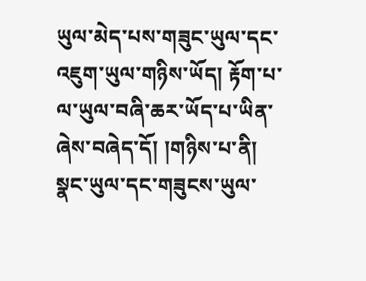ཡུལ་མེད་པས་གཟུང་ཡུལ་དང་འཇུག་ཡུལ་གཉིས་ཡོད། རྟོག་པ་ལ་ཡུལ་བཞི་ཆར་ཡོད་པ་ཡིན་ཞེས་བཞེད་དོ། །གཉིས་པ་ནི། སྣང་ཡུལ་དང་གཟུངས་ཡུལ་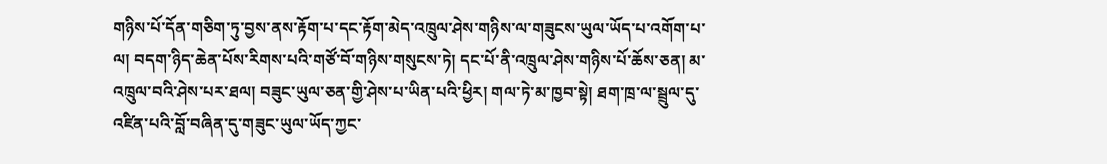གཉིས་པོ་དོན་གཅིག་ཏུ་བྱས་ནས་རྟོག་པ་དང་རྟོག་མེད་འཁྲུལ་ཤེས་གཉིས་ལ་གཟུངས་ཡུལ་ཡོད་པ་འགོག་པ་ལ། བདག་ཉིད་ཆེན་པོས་རིགས་པའི་གཙོ་བོ་གཉིས་གསུངས་ཏེ། དང་པོ་ནི་འཁྲུལ་ཤེས་གཉིས་པོ་ཆོས་ཅན། མ་འཁྲུལ་བའི་ཤེས་པར་ཐལ། བཟུང་ཡུལ་ཅན་གྱི་ཤེས་པ་ཡིན་པའི་ཕྱིར། གལ་ཏེ་མ་ཁྱབ་སྟེ། ཐག་ཁྲ་ལ་སྦྲུལ་དུ་འཛིན་པའི་བློ་བཞིན་དུ་གཟུང་ཡུལ་ཡོད་ཀྱང་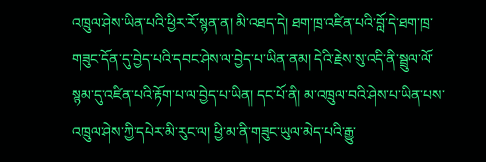འཁྲུལ་ཤེས་ཡིན་པའི་ཕྱིར་རོ་སྙན་ན། མི་འཐད་དེ། ཐག་ཁྲ་འཛིན་པའི་བློ་དེ་ཐག་ཁྲ་གཟུང་དོན་དུ་བྱེད་པའི་དབང་ཤེས་ལ་བྱེད་པ་ཡིན་ནམ། དེའི་རྗེས་སུ་འདི་ནི་སྦྲུལ་ལོ་སྙམ་དུ་འཛིན་པའི་རྟོག་པ་ལ་བྱེད་པ་ཡིན། དང་པོ་ནི། མ་འཁྲུལ་བའི་ཤེས་པ་ཡིན་པས་འཁྲུལ་ཤེས་ཀྱི་དཔེར་མི་རུང་ལ། ཕྱི་མ་ནི་གཟུང་ཡུལ་མེད་པའི་རྒྱུ་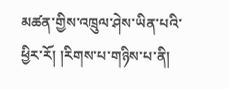མཚན་གྱིས་འཁྲུལ་ཤེས་ཡིན་པའི་ཕྱིར་རོ། །རིགས་པ་གཉིས་པ་ནི།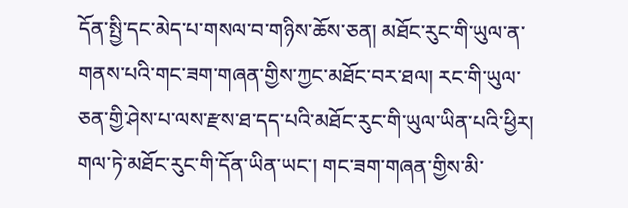དོན་སྤྱི་དང་མེད་པ་གསལ་བ་གཉིས་ཆོས་ཅན། མཐོང་རུང་གི་ཡུལ་ན་གནས་པའི་གང་ཟག་གཞན་གྱིས་ཀྱང་མཐོང་བར་ཐལ། རང་གི་ཡུལ་ཅན་གྱི་ཤེས་པ་ལས་རྫས་ཐ་དད་པའི་མཐོང་རུང་གི་ཡུལ་ཡིན་པའི་ཕྱིར། གལ་ཏེ་མཐོང་རུང་གི་དོན་ཡིན་ཡང་། གང་ཟག་གཞན་གྱིས་མི་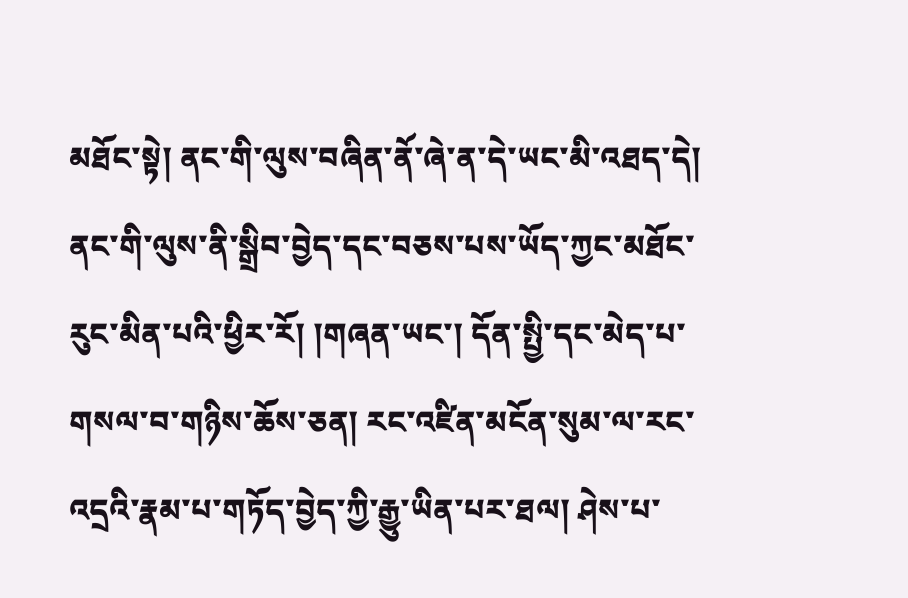མཐོང་སྟེ། ནང་གི་ལུས་བཞིན་ནོ་ཞེ་ན་དེ་ཡང་མི་འཐད་དེ། ནང་གི་ལུས་ནི་སྒྲིབ་བྱེད་དང་བཅས་པས་ཡོད་ཀྱང་མཐོང་རུང་མིན་པའི་ཕྱིར་རོ། །གཞན་ཡང་། དོན་སྤྱི་དང་མེད་པ་གསལ་བ་གཉིས་ཆོས་ཅན། རང་འཛིན་མངོན་སུམ་ལ་རང་འདྲའི་རྣམ་པ་གཏོད་བྱེད་ཀྱི་རྒྱུ་ཡིན་པར་ཐལ། ཤེས་པ་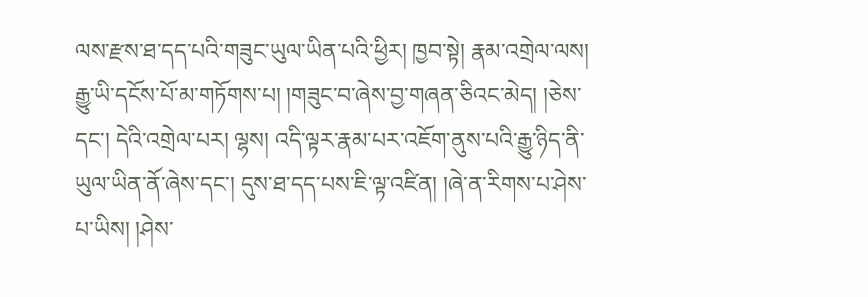ལས་རྫས་ཐ་དད་པའི་གཟུང་ཡུལ་ཡིན་པའི་ཕྱིར། ཁྱབ་སྟེ། རྣམ་འགྲེལ་ལས། རྒྱུ་ཡི་དངོས་པོ་མ་གཏོགས་པ། །གཟུང་བ་ཞེས་བྱ་གཞན་ཅིའང་མེད། །ཅེས་དང་། དེའི་འགྲེལ་པར། ལྷས། འདི་ལྟར་རྣམ་པར་འཇོག་ནུས་པའི་རྒྱུ་ཉིད་ནི་ཡུལ་ཡིན་ནོ་ཞེས་དང་། དུས་ཐ་དད་པས་ཇི་ལྟ་འཛིན། །ཞེ་ན་རིགས་པ་ཤེས་པ་ཡིས། །ཤེས་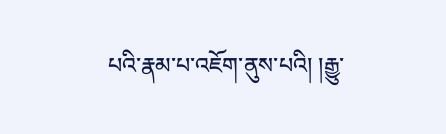པའི་རྣམ་པ་འཇོག་ནུས་པའི། །རྒྱུ་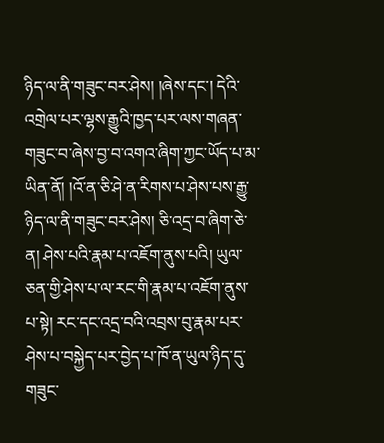ཉིད་ལ་ནི་གཟུང་བར་ཤེས། །ཞེས་དང་། དེའི་འགྲེལ་པར་ལྷས་རྒྱུའི་ཁྱད་པར་ལས་གཞན་གཟུང་བ་ཞེས་བྱ་བ་འགའ་ཞིག་ཀྱང་ཡོད་པ་མ་ཡིན་ནོ། །འོ་ན་ཅི་ཤེ་ན་རིགས་པ་ཤེས་པས་རྒྱུ་ཉིད་ལ་ནི་གཟུང་བར་ཤེས། ཅི་འདྲ་བ་ཞིག་ཅེ་ན། ཤེས་པའི་རྣམ་པ་འཇོག་ནུས་པའི། ཡུལ་ཅན་གྱི་ཤེས་པ་ལ་རང་གི་རྣམ་པ་འཇོག་ནུས་པ་སྟེ། རང་དང་འདྲ་བའི་འབྲས་བུ་རྣམ་པར་ཤེས་པ་བསྐྱེད་པར་བྱེད་པ་ཁོ་ན་ཡུལ་ཉིད་དུ་གཟུང་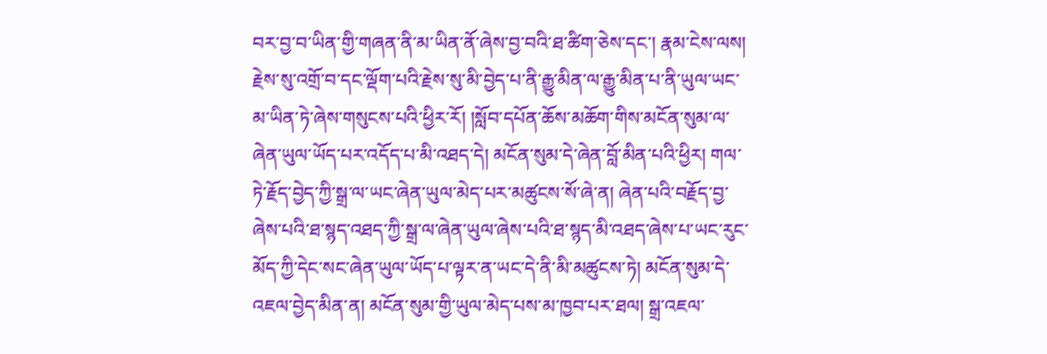བར་བྱ་བ་ཡིན་གྱི་གཞན་ནི་མ་ཡིན་ནོ་ཞེས་བྱ་བའི་ཐ་ཚིག་ཅེས་དང་། རྣམ་ངེས་ལས། རྗེས་སུ་འགྲོ་བ་དང་ལྡོག་པའི་རྗེས་སུ་མི་བྱེད་པ་ནི་རྒྱུ་མིན་ལ་རྒྱུ་མིན་པ་ནི་ཡུལ་ཡང་མ་ཡིན་ཏེ་ཞེས་གསུངས་པའི་ཕྱིར་རོ། །སློབ་དཔོན་ཆོས་མཆོག་གིས་མངོན་སུམ་ལ་ཞེན་ཡུལ་ཡོད་པར་འདོད་པ་མི་འཐད་དེ། མངོན་སུམ་དེ་ཞེན་བློ་མིན་པའི་ཕྱིར། གལ་ཏེ་རྗོད་བྱེད་ཀྱི་སྒྲ་ལ་ཡང་ཞེན་ཡུལ་མེད་པར་མཚུངས་སོ་ཞེ་ན། ཞེན་པའི་བརྗོད་བྱ་ཞེས་པའི་ཐ་སྙད་འཐད་ཀྱི་སྒྲ་ལ་ཞེན་ཡུལ་ཞེས་པའི་ཐ་སྙད་མི་འཐད་ཞེས་པ་ཡང་རུང་མོད་ཀྱི་དེང་སང་ཞེན་ཡུལ་ཡོད་པ་ལྟར་ན་ཡང་དེ་ནི་མི་མཚུངས་ཏེ། མངོན་སུམ་དེ་འཇལ་བྱེད་མིན་ན། མངོན་སུམ་གྱི་ཡུལ་མེད་པས་མ་ཁྱབ་པར་ཐལ། སྒྲ་འཇལ་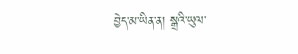བྱེད་མ་ཡིན་ན། སྒྲའི་ཡུལ་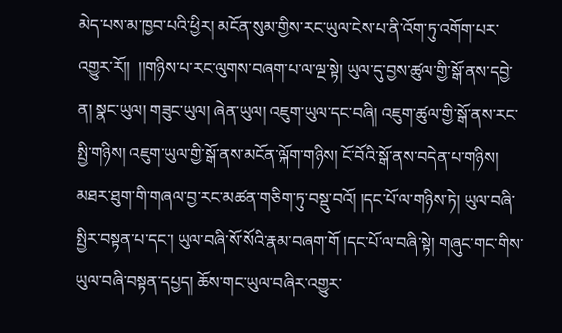མེད་པས་མ་ཁྱབ་པའི་ཕྱིར། མངོན་སུམ་གྱིས་རང་ཡུལ་ངེས་པ་ནི་འོག་ཏུ་འགོག་པར་འགྱུར་རོ།།  །།གཉིས་པ་རང་ལུགས་བཞག་པ་ལ་ལྔ་སྟེ། ཡུལ་དུ་བྱས་ཚུལ་གྱི་སྒོ་ནས་དབྱེ་ན། སྣང་ཡུལ། གཟུང་ཡུལ། ཞེན་ཡུལ། འཇུག་ཡུལ་དང་བཞི། འཇུག་ཚུལ་གྱི་སྒོ་ནས་རང་སྤྱི་གཉིས། འཇུག་ཡུལ་གྱི་སྒོ་ནས་མངོན་ལྐོག་གཉིས། ངོ་བོའི་སྒོ་ནས་བདེན་པ་གཉིས། མཐར་ཐུག་གི་གཞལ་བྱ་རང་མཚན་གཅིག་ཏུ་བསྡུ་བའོ། །དང་པོ་ལ་གཉིས་ཏེ། ཡུལ་བཞི་སྤྱིར་བསྟན་པ་དང་། ཡུལ་བཞི་སོ་སོའི་རྣམ་བཞག་གོ །དང་པོ་ལ་བཞི་སྟེ། གཞུང་གང་གིས་ཡུལ་བཞི་བསྟན་དཔྱད། ཆོས་གང་ཡུལ་བཞིར་འགྱུར་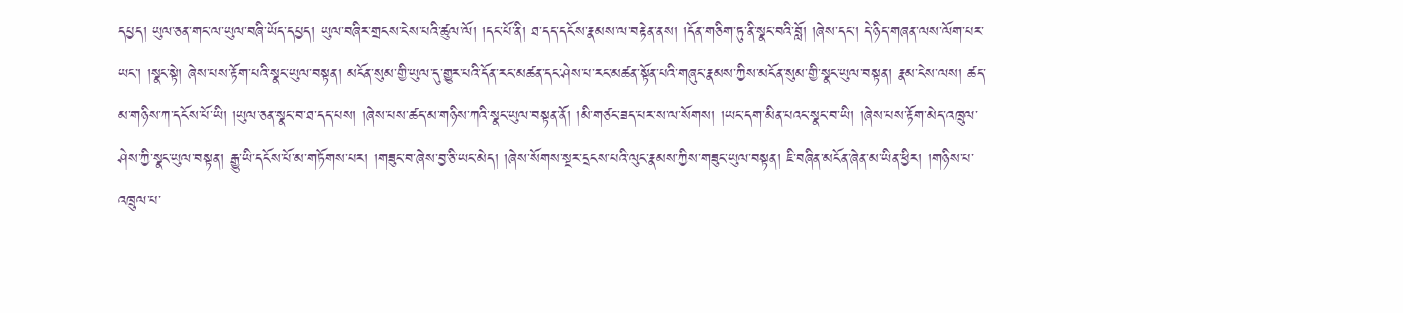དཔྱད། ཡུལ་ཅན་གང་ལ་ཡུལ་བཞི་ཡོད་དཔྱད། ཡུལ་བཞིར་གྲངས་ངེས་པའི་ཚུལ་ལོ། །དང་པོ་ནི། ཐ་དད་དངོས་རྣམས་ལ་བརྟེན་ནས། །དོན་གཅིག་ཏུ་ནི་སྣང་བའི་བློ། །ཞེས་དང་། དེ་ཉིད་གཞན་ལས་ལོག་པར་ཡང་། །སྣང་སྟེ། ཞེས་པས་རྟོག་པའི་སྣང་ཡུལ་བསྟན། མངོན་སུམ་གྱི་ཡུལ་དུ་གྱུར་པའི་དོན་རང་མཚན་དང་ཤེས་པ་རང་མཚན་སྟོན་པའི་གཞུང་རྣམས་ཀྱིས་མངོན་སུམ་གྱི་སྣང་ཡུལ་བསྟན། རྣམ་ངེས་ལས། ཚད་མ་གཉིས་ཀ་དངོས་པོ་ཡི། །ཡུལ་ཅན་སྣང་བ་ཐ་དད་པས། །ཞེས་པས་ཚད་མ་གཉིས་ཀའི་སྣང་ཡུལ་བསྟན་ནོ། །མི་གཙང་ཟད་པར་ས་ལ་སོགས། །ཡང་དག་མིན་པའང་སྣང་བ་ཡི། །ཞེས་པས་རྟོག་མེད་འཁྲུལ་ཤེས་ཀྱི་སྣང་ཡུལ་བསྟན། རྒྱུ་ཡི་དངོས་པོ་མ་གཏོགས་པར། །གཟུང་བ་ཞེས་བྱ་ཅི་ཡང་མེད། །ཞེས་སོགས་སྔར་དྲངས་པའི་ལུང་རྣམས་ཀྱིས་གཟུང་ཡུལ་བསྟན། ཇི་བཞིན་མངོན་ཞེན་མ་ཡིན་ཕྱིར། །གཉིས་པ་འཁྲུལ་པ་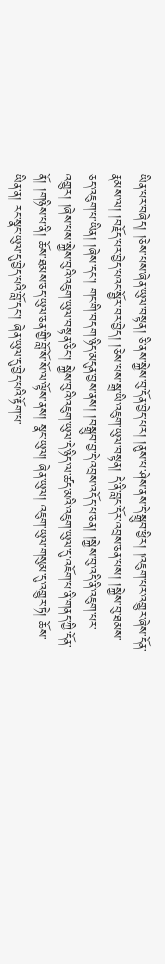ཡིན་པར་བཞེད། །ཅེས་པས་ཞེན་ཡུལ་བསྟན། ཅི་ནས་སྐྱེས་བུ་དོན་བྱེད་པར། །ནུས་པ་ཤེས་ནས་དེ་སྒྲུབ་ཕྱིར། །འཇུག་པར་འགྱུར་ཞེས་དོན་རྣམས་ལ། །བརྗོད་པར་བྱེད་པའང་སྦྱོར་བར་བྱེད། །ཅེས་པས་སྒྲ་ཡི་འཇུག་ཡུལ་བསྟན། དེ་ནི་བླང་དོར་འབྲས་ཅན་པས། །སྐྱེས་བུ་ཐམས་ཅད་འཇུག་པ་ཡིན། །ཞེས་དང་། གང་གི་བདག་ཉིད་མདུན་བྱས་ནས། །བསྒྲུབ་བྱ་དེ་འབྲས་འདོད་པ་ཅན། །སྐྱེས་བུ་འདི་ནི་འཇུག་པར་འགྱུར། །ཞེས་པས་སྐྱེས་བུའི་འཇུག་ཡུལ་བསྟན་ཅིང་། སྐྱེས་བུའི་འཇུག་ཡུལ་དེ་ཉིད་ལ་ཚད་མའི་འཇུག་ཡུལ་དུ་འཇོག་པ་ནི་གནད་ཀྱི་དོན་ནོ། །གཉིས་པ་ནི། ཆོས་ཐམས་ཅད་ཡུལ་ཅན་གྱི་བློ་སོ་སོ་ལ་ལྟོས་ནས། སྣང་ཡུལ། ཞེན་ཡུལ། འཇུག་ཡུལ་གསུམ་དུ་འགྱུར་ཏེ། ཆོས་ཡིན་ན། རང་སྣང་ཡུལ་དུ་བྱེད་པའི་བློ་དང་། ཞེན་ཡུལ་དུ་བྱེད་པའི་རྟོག་པ་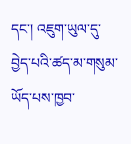དང་། འཇུག་ཡུལ་དུ་བྱེད་པའི་ཚད་མ་གསུམ་ཡོད་པས་ཁྱབ་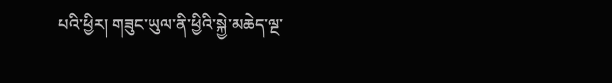པའི་ཕྱིར། གཟུང་ཡུལ་ནི་ཕྱིའི་སྐྱེ་མཆེད་ལྔ་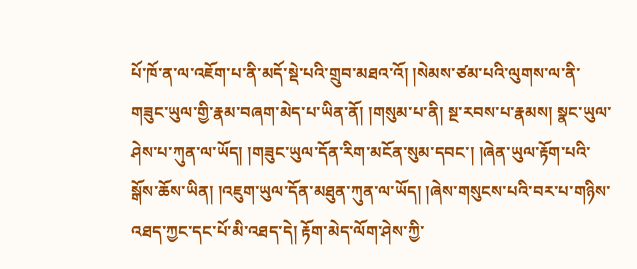པོ་ཁོ་ན་ལ་འཇོག་པ་ནི་མདོ་སྡེ་པའི་གྲུབ་མཐའ་འོ། །སེམས་ཙམ་པའི་ལུགས་ལ་ནི་གཟུང་ཡུལ་གྱི་རྣམ་བཞག་མེད་པ་ཡིན་ནོ། །གསུམ་པ་ནི། སྔ་རབས་པ་རྣམས། སྣང་ཡུལ་ཤེས་པ་ཀུན་ལ་ཡོད། །གཟུང་ཡུལ་དོན་རིག་མངོན་སུམ་དབང་། །ཞེན་ཡུལ་རྟོག་པའི་སྒོས་ཆོས་ཡིན། །འཇུག་ཡུལ་དོན་མཐུན་ཀུན་ལ་ཡོད། །ཞེས་གསུངས་པའི་བར་པ་གཉིས་འཐད་ཀྱང་དང་པོ་མི་འཐད་དེ། རྟོག་མེད་ལོག་ཤེས་ཀྱི་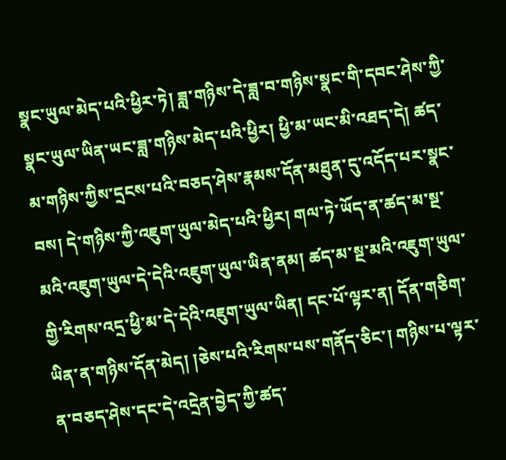སྣང་ཡུལ་མེད་པའི་ཕྱིར་ཏེ། ཟླ་གཉིས་དེ་ཟླ་བ་གཉིས་སྣང་གི་དབང་ཤེས་ཀྱི་སྣང་ཡུལ་ཡིན་ཡང་ཟླ་གཉིས་མེད་པའི་ཕྱིར། ཕྱི་མ་ཡང་མི་འཐད་དེ། ཚད་མ་གཉིས་ཀྱིས་དྲངས་པའི་བཅད་ཤེས་རྣམས་དོན་མཐུན་དུ་འདོད་པར་སྣང་བས། དེ་གཉིས་ཀྱི་འཇུག་ཡུལ་མེད་པའི་ཕྱིར། གལ་ཏེ་ཡོད་ན་ཚད་མ་སྔ་མའི་འཇུག་ཡུལ་དེ་དེའི་འཇུག་ཡུལ་ཡིན་ནམ། ཚད་མ་སྔ་མའི་འཇུག་ཡུལ་གྱི་རིགས་འདྲ་ཕྱི་མ་དེ་དེའི་འཇུག་ཡུལ་ཡིན། དང་པོ་ལྟར་ན། དོན་གཅིག་ཡིན་ན་གཉིས་དོན་མེད། །ཅེས་པའི་རིགས་པས་གནོད་ཅིང་། གཉིས་པ་ལྟར་ན་བཅད་ཤེས་དང་དེ་འདྲེན་བྱེད་ཀྱི་ཚད་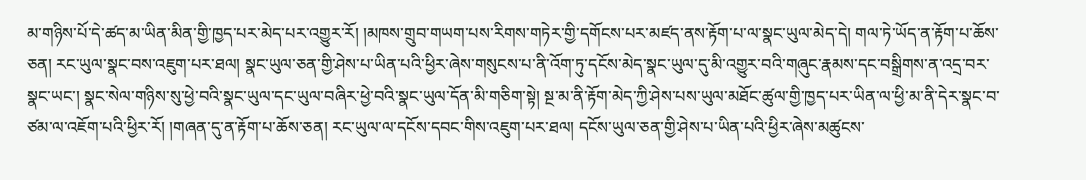མ་གཉིས་པོ་དེ་ཚད་མ་ཡིན་མིན་གྱི་ཁྱད་པར་མེད་པར་འགྱུར་རོ། །མཁས་གྲུབ་གཡག་པས་རིགས་གཏེར་གྱི་དགོངས་པར་མཛད་ནས་རྟོག་པ་ལ་སྣང་ཡུལ་མེད་དེ། གལ་ཏེ་ཡོད་ན་རྟོག་པ་ཆོས་ཅན། རང་ཡུལ་སྣང་བས་འཇུག་པར་ཐལ། སྣང་ཡུལ་ཅན་གྱི་ཤེས་པ་ཡིན་པའི་ཕྱིར་ཞེས་གསུངས་པ་ནི་འོག་ཏུ་དངོས་མེད་སྣང་ཡུལ་དུ་མི་འགྱུར་བའི་གཞུང་རྣམས་དང་བསྒྲིགས་ན་འདྲ་བར་སྣང་ཡང་། སྣང་སེལ་གཉིས་སུ་ཕྱེ་བའི་སྣང་ཡུལ་དང་ཡུལ་བཞིར་ཕྱེ་བའི་སྣང་ཡུལ་དོན་མི་གཅིག་སྟེ། སྔ་མ་ནི་རྟོག་མེད་ཀྱི་ཤེས་པས་ཡུལ་མཐོང་ཚུལ་གྱི་ཁྱད་པར་ཡིན་ལ་ཕྱི་མ་ནི་དེར་སྣང་བ་ཙམ་ལ་འཇོག་པའི་ཕྱིར་རོ། །གཞན་དུ་ན་རྟོག་པ་ཆོས་ཅན། རང་ཡུལ་ལ་དངོས་དབང་གིས་འཇུག་པར་ཐལ། དངོས་ཡུལ་ཅན་གྱི་ཤེས་པ་ཡིན་པའི་ཕྱིར་ཞེས་མཚུངས་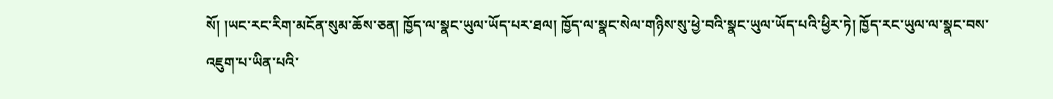སོ། །ཡང་རང་རིག་མངོན་སུམ་ཆོས་ཅན། ཁྱོད་ལ་སྣང་ཡུལ་ཡོད་པར་ཐལ། ཁྱོད་ལ་སྣང་སེལ་གཉིས་སུ་ཕྱེ་བའི་སྣང་ཡུལ་ཡོད་པའི་ཕྱིར་ཏེ། ཁྱོད་རང་ཡུལ་ལ་སྣང་བས་འཇུག་པ་ཡིན་པའི་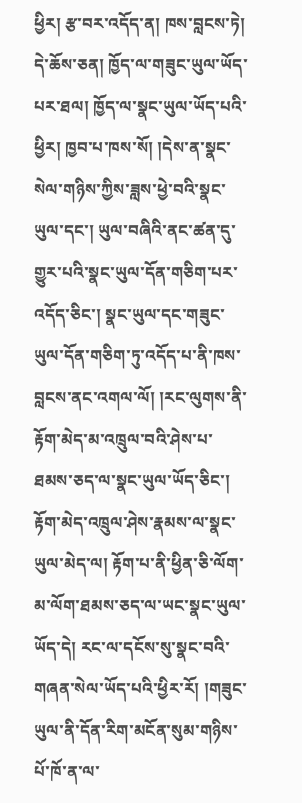ཕྱིར། རྩ་བར་འདོད་ན། ཁས་བླངས་ཏེ། དེ་ཆོས་ཅན། ཁྱོད་ལ་གཟུང་ཡུལ་ཡོད་པར་ཐལ། ཁྱོད་ལ་སྣང་ཡུལ་ཡོད་པའི་ཕྱིར། ཁྱབ་པ་ཁས་སོ། །དེས་ན་སྣང་སེལ་གཉིས་ཀྱིས་ཟླས་ཕྱེ་བའི་སྣང་ཡུལ་དང་། ཡུལ་བཞིའི་ནང་ཚན་དུ་གྱུར་པའི་སྣང་ཡུལ་དོན་གཅིག་པར་འདོད་ཅིང་། སྣང་ཡུལ་དང་གཟུང་ཡུལ་དོན་གཅིག་ཏུ་འདོད་པ་ནི་ཁས་བླངས་ནང་འགལ་ལོ། །རང་ལུགས་ནི་རྟོག་མེད་མ་འཁྲུལ་བའི་ཤེས་པ་ཐམས་ཅད་ལ་སྣང་ཡུལ་ཡོད་ཅིང་། རྟོག་མེད་འཁྲུལ་ཤེས་རྣམས་ལ་སྣང་ཡུལ་མེད་ལ། རྟོག་པ་ནི་ཕྱིན་ཅི་ལོག་མ་ལོག་ཐམས་ཅད་ལ་ཡང་སྣང་ཡུལ་ཡོད་དེ། རང་ལ་དངོས་སུ་སྣང་བའི་གཞན་སེལ་ཡོད་པའི་ཕྱིར་རོ། །གཟུང་ཡུལ་ནི་དོན་རིག་མངོན་སུམ་གཉིས་པོ་ཁོ་ན་ལ་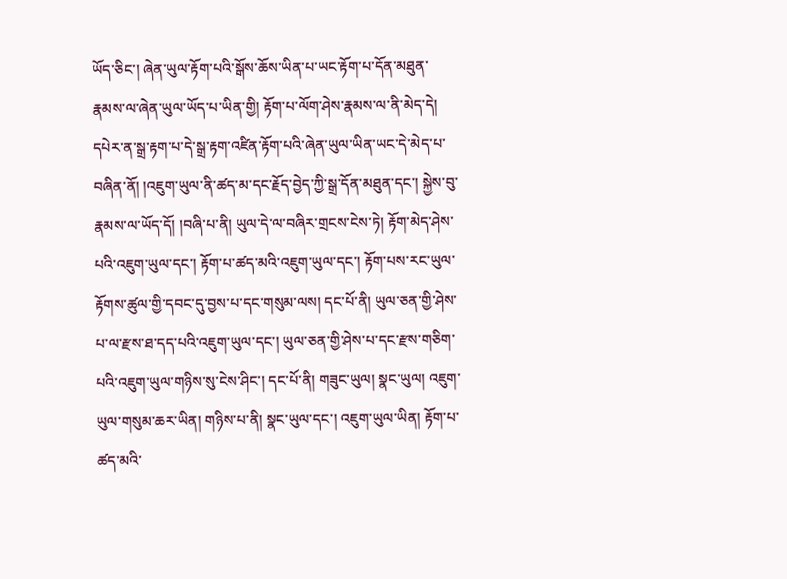ཡོད་ཅིང་། ཞེན་ཡུལ་རྟོག་པའི་སྒོས་ཆོས་ཡིན་པ་ཡང་རྟོག་པ་དོན་མཐུན་རྣམས་ལ་ཞེན་ཡུལ་ཡོད་པ་ཡིན་གྱི། རྟོག་པ་ལོག་ཤེས་རྣམས་ལ་ནི་མེད་དེ། དཔེར་ན་སྒྲ་རྟག་པ་དེ་སྒྲ་རྟག་འཛིན་རྟོག་པའི་ཞེན་ཡུལ་ཡིན་ཡང་དེ་མེད་པ་བཞིན་ནོ། །འཇུག་ཡུལ་ནི་ཚད་མ་དང་རྗོད་བྱེད་ཀྱི་སྒྲ་དོན་མཐུན་དང་། སྐྱེས་བུ་རྣམས་ལ་ཡོད་དོ། །བཞི་པ་ནི། ཡུལ་དེ་ལ་བཞིར་གྲངས་ངེས་ཏེ། རྟོག་མེད་ཤེས་པའི་འཇུག་ཡུལ་དང་། རྟོག་པ་ཚད་མའི་འཇུག་ཡུལ་དང་། རྟོག་པས་རང་ཡུལ་རྟོགས་ཚུལ་གྱི་དབང་དུ་བྱས་པ་དང་གསུམ་ལས། དང་པོ་ནི། ཡུལ་ཅན་གྱི་ཤེས་པ་ལ་རྫས་ཐ་དད་པའི་འཇུག་ཡུལ་དང་། ཡུལ་ཅན་གྱི་ཤེས་པ་དང་རྫས་གཅིག་པའི་འཇུག་ཡུལ་གཉིས་སུ་ངེས་ཤིང་། དང་པོ་ནི། གཟུང་ཡུལ། སྣང་ཡུལ། འཇུག་ཡུལ་གསུམ་ཆར་ཡིན། གཉིས་པ་ནི། སྣང་ཡུལ་དང་། འཇུག་ཡུལ་ཡིན། རྟོག་པ་ཚད་མའི་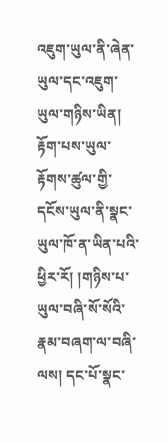འཇུག་ཡུལ་ནི་ཞེན་ཡུལ་དང་འཇུག་ཡུལ་གཉིས་ཡིན། རྟོག་པས་ཡུལ་རྟོགས་ཚུལ་གྱི་དངོས་ཡུལ་ནི་སྣང་ཡུལ་ཁོ་ན་ཡིན་པའི་ཕྱིར་རོ། །གཉིས་པ་ཡུལ་བཞི་སོ་སོའི་རྣམ་བཞག་ལ་བཞི་ལས། དང་པོ་སྣང་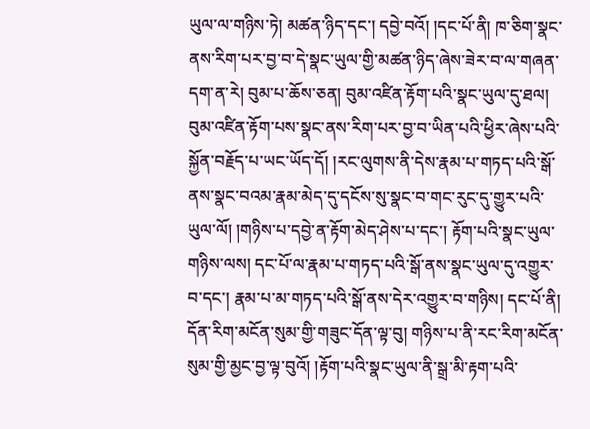ཡུལ་ལ་གཉིས་ཏེ། མཚན་ཉིད་དང་། དབྱེ་བའོ། །དང་པོ་ནི། ཁ་ཅིག་སྣང་ནས་རིག་པར་བྱ་བ་དེ་སྣང་ཡུལ་གྱི་མཚན་ཉིད་ཞེས་ཟེར་བ་ལ་གཞན་དག་ན་རེ། བུམ་པ་ཆོས་ཅན། བུམ་འཛིན་རྟོག་པའི་སྣང་ཡུལ་དུ་ཐལ། བུམ་འཛིན་རྟོག་པས་སྣང་ནས་རིག་པར་བྱ་བ་ཡིན་པའི་ཕྱིར་ཞེས་པའི་སྐྱོན་བརྗོད་པ་ཡང་ཡོད་དོ། །རང་ལུགས་ནི་དེས་རྣམ་པ་གཏད་པའི་སྒོ་ནས་སྣང་བའམ་རྣམ་མེད་དུ་དངོས་སུ་སྣང་བ་གང་རུང་དུ་གྱུར་པའི་ཡུལ་ལོ། །གཉིས་པ་དབྱེ་ན་རྟོག་མེད་ཤེས་པ་དང་། རྟོག་པའི་སྣང་ཡུལ་གཉིས་ལས། དང་པོ་ལ་རྣམ་པ་གཏད་པའི་སྒོ་ནས་སྣང་ཡུལ་དུ་འགྱུར་བ་དང་། རྣམ་པ་མ་གཏད་པའི་སྒོ་ནས་དེར་འགྱུར་བ་གཉིས། དང་པོ་ནི། དོན་རིག་མངོན་སུམ་གྱི་གཟུང་དོན་ལྟ་བུ། གཉིས་པ་ནི་རང་རིག་མངོན་སུམ་གྱི་མྱང་བྱ་ལྟ་བུའོ། །རྟོག་པའི་སྣང་ཡུལ་ནི་སྒྲ་མི་རྟག་པའི་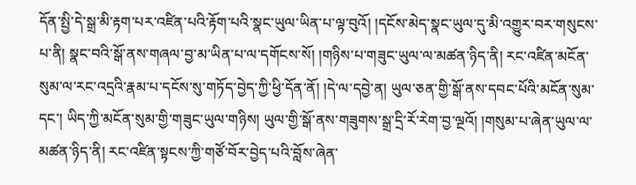དོན་སྤྱི་དེ་སྒྲ་མི་རྟག་པར་འཛིན་པའི་རྟོག་པའི་སྣང་ཡུལ་ཡིན་པ་ལྟ་བུའོ། །དངོས་མེད་སྣང་ཡུལ་དུ་མི་འགྱུར་བར་གསུངས་པ་ནི། སྣང་བའི་སྒོ་ནས་གཞལ་བྱ་མ་ཡིན་པ་ལ་དགོངས་སོ། །གཉིས་པ་གཟུང་ཡུལ་ལ་མཚན་ཉིད་ནི། རང་འཛིན་མངོན་སུམ་ལ་རང་འདྲའི་རྣམ་པ་དངོས་སུ་གཏོད་བྱེད་ཀྱི་ཕྱི་དོན་ནོ། །དེ་ལ་དབྱེ་ན། ཡུལ་ཅན་གྱི་སྒོ་ནས་དབང་པོའི་མངོན་སུམ་དང་། ཡིད་ཀྱི་མངོན་སུམ་གྱི་གཟུང་ཡུལ་གཉིས། ཡུལ་གྱི་སྒོ་ནས་གཟུགས་སྒྲ་དྲི་རོ་རེག་བྱ་ལྔའོ། །གསུམ་པ་ཞེན་ཡུལ་ལ་མཚན་ཉིད་ནི། རང་འཛིན་སྟངས་ཀྱི་གཙོ་བོར་བྱེད་པའི་བློས་ཞེན་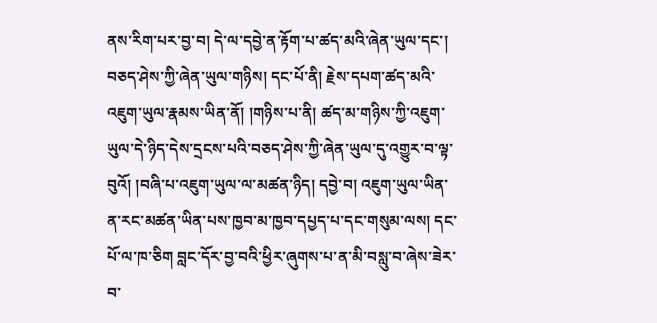ནས་རིག་པར་བྱ་བ། དེ་ལ་དབྱེ་ན་རྟོག་པ་ཚད་མའི་ཞེན་ཡུལ་དང་། བཅད་ཤེས་ཀྱི་ཞེན་ཡུལ་གཉིས། དང་པོ་ནི། རྗེས་དཔག་ཚད་མའི་འཇུག་ཡུལ་རྣམས་ཡིན་ནོ། །གཉིས་པ་ནི། ཚད་མ་གཉིས་ཀྱི་འཇུག་ཡུལ་དེ་ཉིད་དེས་དྲངས་པའི་བཅད་ཤེས་ཀྱི་ཞེན་ཡུལ་དུ་འགྱུར་བ་ལྟ་བུའོ། །བཞི་པ་འཇུག་ཡུལ་ལ་མཚན་ཉིད། དབྱེ་བ། འཇུག་ཡུལ་ཡིན་ན་རང་མཚན་ཡིན་པས་ཁྱབ་མ་ཁྱབ་དཔྱད་པ་དང་གསུམ་ལས། དང་པོ་ལ་ཁ་ཅིག བླང་དོར་བྱ་བའི་ཕྱིར་ཞུགས་པ་ན་མི་བསླུ་བ་ཞེས་ཟེར་བ་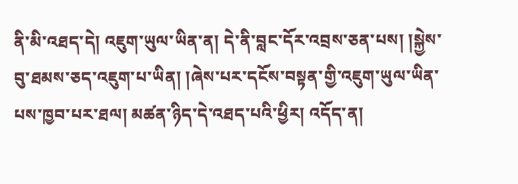ནི་མི་འཐད་དེ། འཇུག་ཡུལ་ཡིན་ན། དེ་ནི་བླང་དོར་འབྲས་ཅན་པས། །སྐྱེས་བུ་ཐམས་ཅད་འཇུག་པ་ཡིན། །ཞེས་པར་དངོས་བསྟན་གྱི་འཇུག་ཡུལ་ཡིན་པས་ཁྱབ་པར་ཐལ། མཚན་ཉིད་དེ་འཐད་པའི་ཕྱིར། འདོད་ན།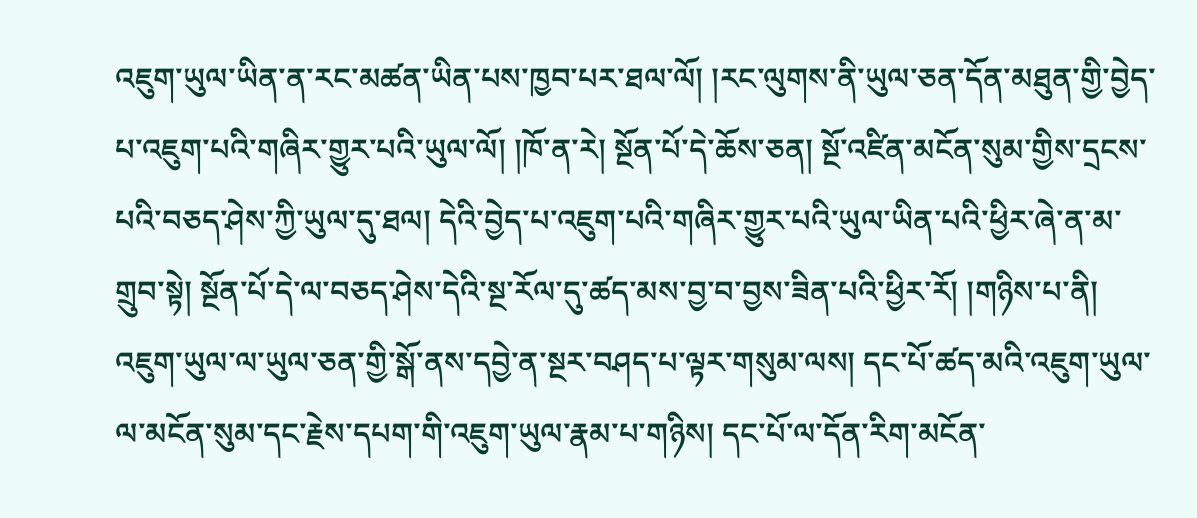འཇུག་ཡུལ་ཡིན་ན་རང་མཚན་ཡིན་པས་ཁྱབ་པར་ཐལ་ལོ། །རང་ལུགས་ནི་ཡུལ་ཅན་དོན་མཐུན་གྱི་བྱེད་པ་འཇུག་པའི་གཞིར་གྱུར་པའི་ཡུལ་ལོ། །ཁོ་ན་རེ། སྔོན་པོ་དེ་ཆོས་ཅན། སྔོ་འཛིན་མངོན་སུམ་གྱིས་དྲངས་པའི་བཅད་ཤེས་ཀྱི་ཡུལ་དུ་ཐལ། དེའི་བྱེད་པ་འཇུག་པའི་གཞིར་གྱུར་པའི་ཡུལ་ཡིན་པའི་ཕྱིར་ཞེ་ན་མ་གྲུབ་སྟེ། སྔོན་པོ་དེ་ལ་བཅད་ཤེས་དེའི་སྔ་རོལ་དུ་ཚད་མས་བྱ་བ་བྱས་ཟིན་པའི་ཕྱིར་རོ། །གཉིས་པ་ནི། འཇུག་ཡུལ་ལ་ཡུལ་ཅན་གྱི་སྒོ་ནས་དབྱེ་ན་སྔར་བཤད་པ་ལྟར་གསུམ་ལས། དང་པོ་ཚད་མའི་འཇུག་ཡུལ་ལ་མངོན་སུམ་དང་རྗེས་དཔག་གི་འཇུག་ཡུལ་རྣམ་པ་གཉིས། དང་པོ་ལ་དོན་རིག་མངོན་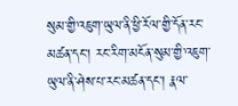སུམ་གྱི་འཇུག་ཡུལ་ནི་ཕྱི་རོལ་གྱི་དོན་རང་མཚན་དང་། རང་རིག་མངོན་སུམ་གྱི་འཇུག་ཡུལ་ནི་ཤེས་པ་རང་མཚན་དང་། རྣལ་